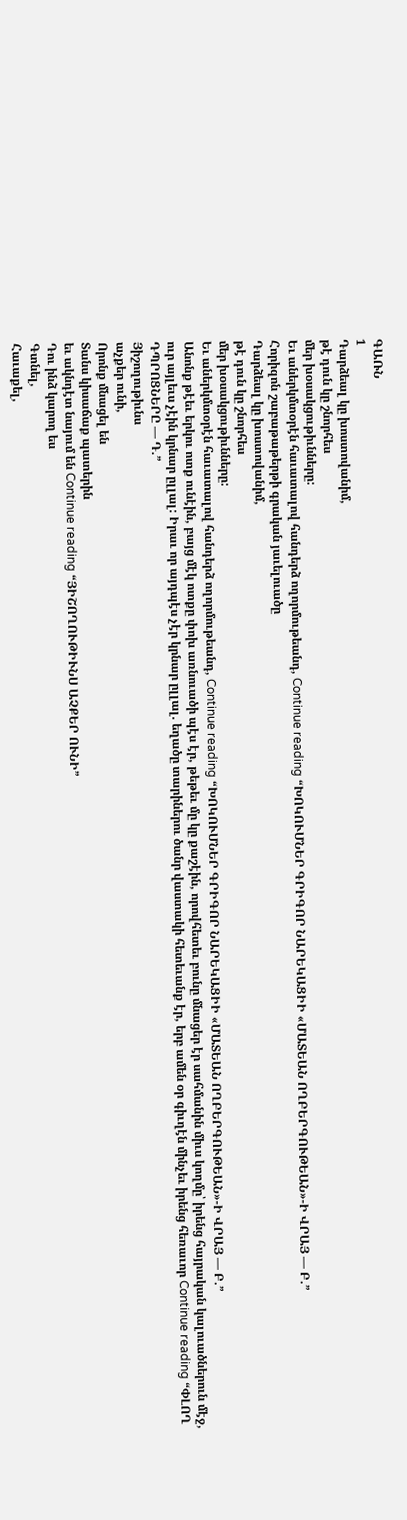ԳԱՌՆ
1
Դարձեալ կը խոստովանիմ,
թէ դուն կը շնորհես
մեր խօսակցութիւնները:
Եւ աներկմտօրէն հաւատալով հանդերձ ողորմութեանդ, Continue reading “ԽՈԿՈՒՄՆԵՐ ԳՐԻԳՈՐ ՆԱՐԵԿԱՑԻԻ «ՄԱՏԵԱՆ ՈՂԲԵՐԳՈՒԹԵԱՆ»-Ի ՎՐԱՅ — Բ.”
Հորիզոն շաբաթաթերթի գրական յաւելուածը
Դարձեալ կը խոստովանիմ,
թէ դուն կը շնորհես
մեր խօսակցութիւնները:
Եւ աներկմտօրէն հաւատալով հանդերձ ողորմութեանդ, Continue reading “ԽՈԿՈՒՄՆԵՐ ԳՐԻԳՈՐ ՆԱՐԵԿԱՑԻԻ «ՄԱՏԵԱՆ ՈՂԲԵՐԳՈՒԹԵԱՆ»-Ի ՎՐԱՅ — Բ.”
Անոնք թէեւ երկու ոտք ունէին, բայց մէկ ոտքը փոխ առնուածի պէս էր, թեթեւ մը կը քաշէին, որովհետեւ բունը մնացեր էր սահմանին միւս կողմը՝ իրենց հայրական կալուածներուն մէջ, ուր այլեւս չէին կրնար ըլլալ: Իրաւ որ այդպէս չէր կրնար ըլլալ. եղածը տարիներու ծանր վաստակի հետեւանք էր, երբ ամեն օր գիւղէն մինչեւ իրենց հեռաւոր Continue reading “ՓԼՈՂ ԴՊՐՈՑՆԵՐԸ — Դ.”
Յիշողութիւնս
աչքեր ունի,
Որոնք մնացել են
Տանս կիսաճաք պատերին
եւ ակնդէտ նայում են Continue reading “ՅԻՇՈՂՈՒԹԻՒՆՍ ԱՉՔԵՐ ՈՒՆԻ”
Դու ինձ կարող ես
Գտնել,
Հաւաքել,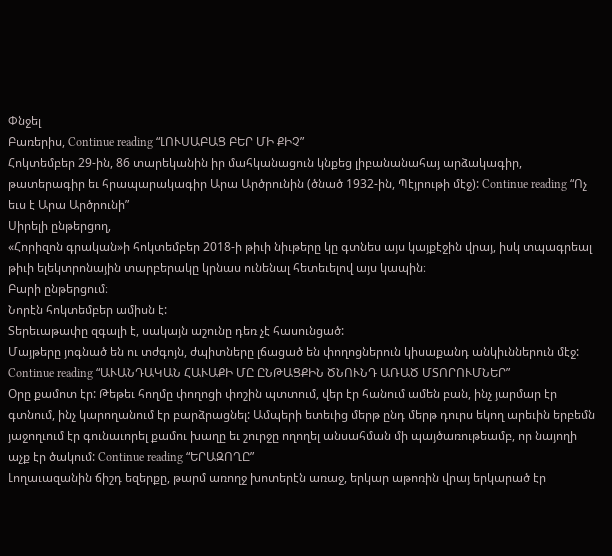Փնջել
Բառերիս, Continue reading “ԼՈՒՍԱԲԱՑ ԲԵՐ ՄԻ ՔԻՉ”
Հոկտեմբեր 29-ին, 86 տարեկանին իր մահկանացուն կնքեց լիբանանահայ արձակագիր, թատերագիր եւ հրապարակագիր Արա Արծրունին (ծնած 1932-ին, Պէյրութի մէջ): Continue reading “Ոչ եւս է Արա Արծրունի”
Սիրելի ընթերցող,
«Հորիզոն գրական»ի հոկտեմբեր 2018-ի թիւի նիւթերը կը գտնես այս կայքէջին վրայ, իսկ տպագրեալ թիւի ելեկտրոնային տարբերակը կրնաս ունենալ հետեւելով այս կապին։
Բարի ընթերցում։
Նորէն հոկտեմբեր ամիսն է:
Տերեւաթափը զգալի է, սակայն աշունը դեռ չէ հասունցած:
Մայթերը յոգնած են ու տժգոյն, ժպիտները լճացած են փողոցներուն կիսաքանդ անկիւններուն մէջ: Continue reading “ԱՒԱՆԴԱԿԱՆ ՀԱՒԱՔԻ ՄԸ ԸՆԹԱՑՔԻՆ ԾՆՈՒՆԴ ԱՌԱԾ ՄՏՈՐՈՒՄՆԵՐ”
Օրը քամոտ էր: Թեթեւ հողմը փողոցի փոշին պտտում, վեր էր հանում ամեն բան, ինչ յարմար էր գտնում, ինչ կարողանում էր բարձրացնել: Ամպերի ետեւից մերթ ընդ մերթ դուրս եկող արեւին երբեմն յաջողւում էր գունաւորել քամու խաղը եւ շուրջը ողողել անսահման մի պայծառութեամբ, որ նայողի աչք էր ծակում: Continue reading “ԵՐԱԶՈՂԸ”
Լողաւազանին ճիշդ եզերքը, թարմ առողջ խոտերէն առաջ, երկար աթոռին վրայ երկարած էր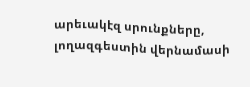արեւակէզ սրունքները, լողազգեստին վերնամասի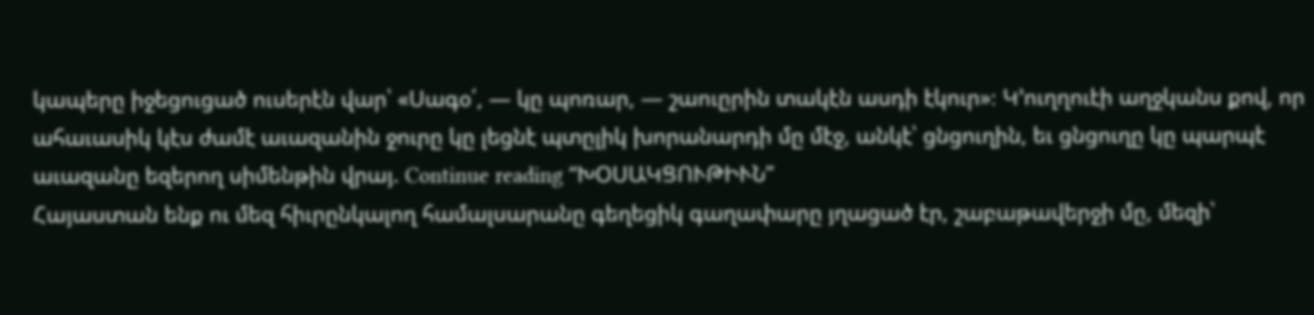կապերը իջեցուցած ուսերէն վար՝ «Սագօ՛, — կը պոռար, — շաուըրին տակէն ասդի էկուր»։ Կ՚ուղղուէի աղջկանս քով, որ ահաւասիկ կէս ժամէ աւազանին ջուրը կը լեցնէ պտըլիկ խորանարդի մը մէջ, անկէ՝ ցնցուղին, եւ ցնցուղը կը պարպէ աւազանը եզերող սիմենթին վրայ. Continue reading “ԽՕՍԱԿՑՈՒԹԻՒՆ”
Հայաստան ենք ու մեզ հիւրընկալող համալսարանը գեղեցիկ գաղափարը յղացած էր, շաբաթավերջի մը, մեզի՝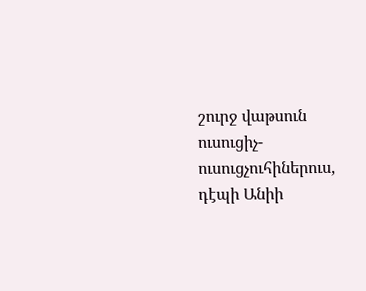շուրջ վաթսուն ուսուցիչ-ուսուցչուհիներուս, դէպի Անիի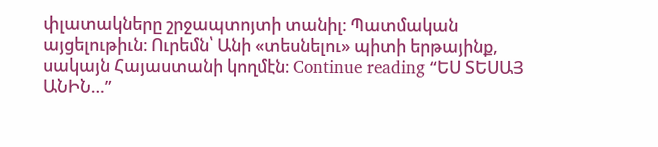փլատակները շրջապտոյտի տանիլ։ Պատմական այցելութիւն։ Ուրեմն՝ Անի «տեսնելու» պիտի երթայինք, սակայն Հայաստանի կողմէն։ Continue reading “ԵՍ ՏԵՍԱՅ ԱՆԻՆ…”